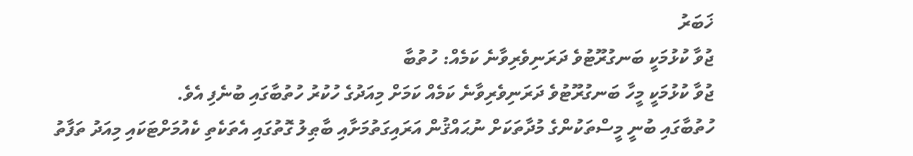ޚަބަރު
ޖުވާ ކުޅުމަކީ ބަނގުރޫޓުވެ ދަރަނިވެރިވާނެ ކަމެއް: ހުތުބާ
ޖުވާ ކުޅުމަކީ މީހާ ބަނގުރޫޓުވެ ދަރަނިވެރިވާނެ ކަމެއް ކަމަށް މިއަދުގެ ހުކުރު ހުތުބާގައި ބުނެފި އެވެ.
ހުތުބާގައި ބުނީ މީސްތަކުންގެ މުދާތަކަށް ނުޙައްޤުން އަރައިގަތުމަށާއި ބާޠިލު ގޮތުގައި އެތަކެތި ކެއުމަށްޓަކައި މިއަދު ތަފާތު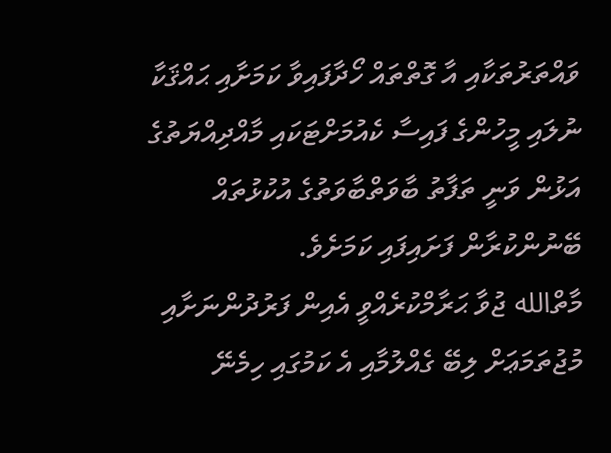ވައްތަރުތަކާއި އާ ގޮތްތައް ހޯދާފައިވާ ކަމަށާއި ޙައްޤަކާ ނުލައި މީހުންގެ ފައިސާ ކެއުމަށްޓަކައި މާއްދިއްޔަތުގެ އަޅުން ވަނީ ތަފާތު ބާވަތްބާވަތުގެ އުކުޅުތައް ބޭނުންކުރާން ފަށައިފައި ކަމަށެވެ.
މާތްالله ޖުވާ ޙަރާމްކުރެއްވީ އެއިން ފަރުދުންނަށާއި މުޖުތަމަޢަށް ލިބޭ ގެއްލުމާއި އެ ކަމުގައި ހިމެނޭ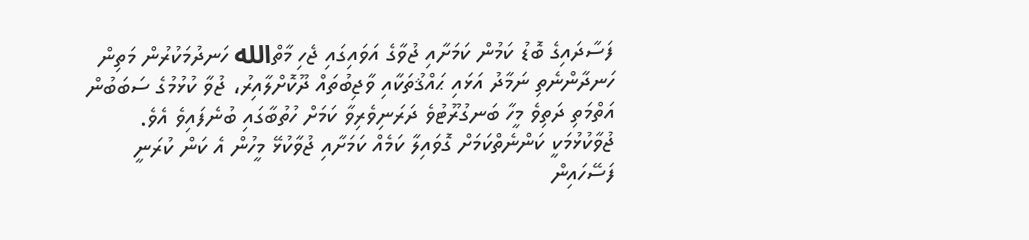ފަސާދައިގެ ބޮޑު ކަމުން ކަމަށާއި ޖުވާގެ އަވައިގައި ޖެހި މާތްالله ހަނދުމަކުރުން މަތިން ހަނދާންނެތި ނަމާދު އަޅައި ޙައްޤުތަކާއި ވާޖިބުތައް ދޫކޮށްލާއިރު، ޖުވާ ކުޅުމުގެ ސަބަބުން އަތްމަތި ދަތިވެ މީހާ ބަނގުރޫޓުވެ ދަރަނިވެރިވާ ކަމަށް ހުތުބާގައި ބުނެފައިވެ އެވެ.
ޖުވާކުޅުމަކީ ކަންނެތްކަމަށް ގޮވައިލާ ކަމެއް ކަމަށާއި ޖުވާކުޅޭ މީހުން އެ ކަން ކުރަނީ ފަސޭހައިން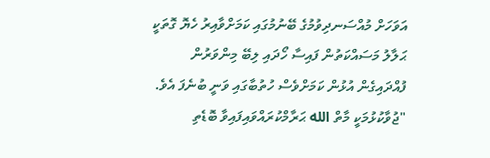އަވަހަށް މުއްސަނދިވުމުގެ ބޭނުމުގައި ކަމަށްވާއިރު ހެޔޮ ގޮތަކީ ޙަލާލު މަސައްކަތުން ފައިސާ ހޯދައި ލިބޭ މިންވަރުން ފުއްދައިގެން އުޅުން ކަމަށްވެސް ހުތުބާގައި ވަނީ ބުނެފަ އެވެ.
"ޖުވާކުޅުމަކީ މާތް الله ޙަރާމްކުރައްވައިފައިވާ ބޮޑެތި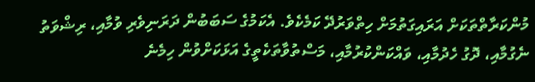މުންކަރާތްތަކަށް އަރައިގަތުމަށް ހިތްވަރުދޭ ކަމެކެވެ. އެކަމުގެ ސަބަބުން ދަރަނިވެރި ވުމާއި، ރިޝްވަތު ނެގުމާއި، ދޮގު ހެދުމާއި، ވައްކަންކުރުމާއި، މަސްތުވާތަކެތީގެ އަޅަކަށްވުން ހިމެނެ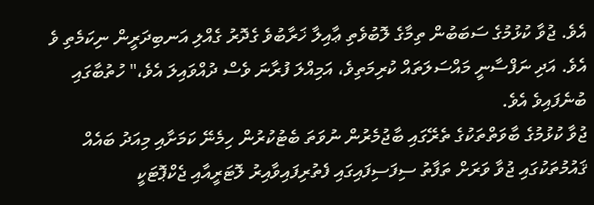އެވެ. ޖުވާ ކުޅުމުގެ ސަބަބުން ތިމާގެ ލޮބުވެތި ޢާއިލާ ޚަރާބުވެ ގެދޮރު ގެއްލި އަނބިދަރީން ނިކަމެތި ވެ އެވެ. އަދި ނަފްސާނީ މައްސަލަތައް ކުރިމަތިވެ، އަމިއްލަ ފުރާނަ ވެސް ދުއްވައިލަ އެވެ،" ހުތުބާގައި ބުނެފައިވެ އެވެ.
ޖުވާ ކުޅުމުގެ ބާވަތްތަކުގެ ތެރޭގައި ބާޖުމެރުން ނުވަތަ ބެޓުކުރުން ހިމެނޭ ކަމަށާއި މިއަދު ބައެއް ޤައުމުތަކުގައި ޖުވާ ވަރަށް ތަފާތު ސިފަސިފައިގައި ފެތުރިފައިވާއިރު ލޮޓަރީއާއި ޖެކްޕޮޓަކީ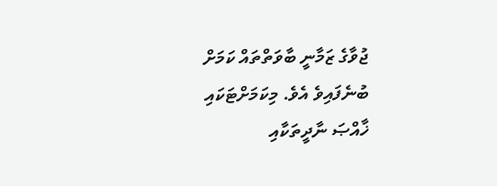ޖުވާގެ ޒަމާނީ ބާވަތްތައް ކަމަށް ބުނެފައިވެ އެވެ. މިކަމަށްޓަކައި ޚާއްޞަ ނާދީތަކާއި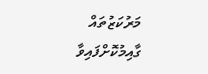މަރުކަޒުތައް ގާއިމުކޮށްފައިވާ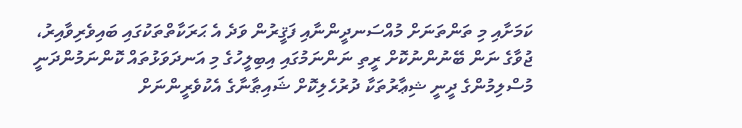ކަމަށާއި މި ތަންތަނަށް މުއްސަނދީންނާއި ފަޤީރުން ވަދެ އެ ޙަރަކާތްތަކުގައި ބައިވެރިވާއިރު، ޖުވާގެ ނަން ބޭނުންނުކޮށް ރީތި ނަންނަމުގައި އިބިލީހުގެ މި އަނދަވަޅުތައް ކޮންނަމުންދަނީ މުސްލިމުންގެ ދީނީ ޝިޢާރުތަކާ ދުރުހެލިކޮށް ޝައިޠާނާގެ އެކުވެރީންނަށް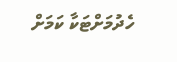ހެދުމަށްޓަކާ ކަމަށް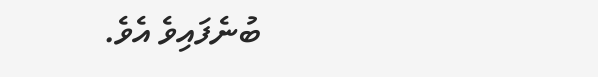ބުނެފައިވެ އެވެ.